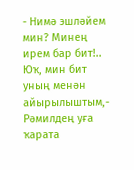- Нимә эшләйем мин? Минең ирем бар бит!.. Юҡ, мин бит уның менән айырылыштым,- Рәмилдең уға ҡарата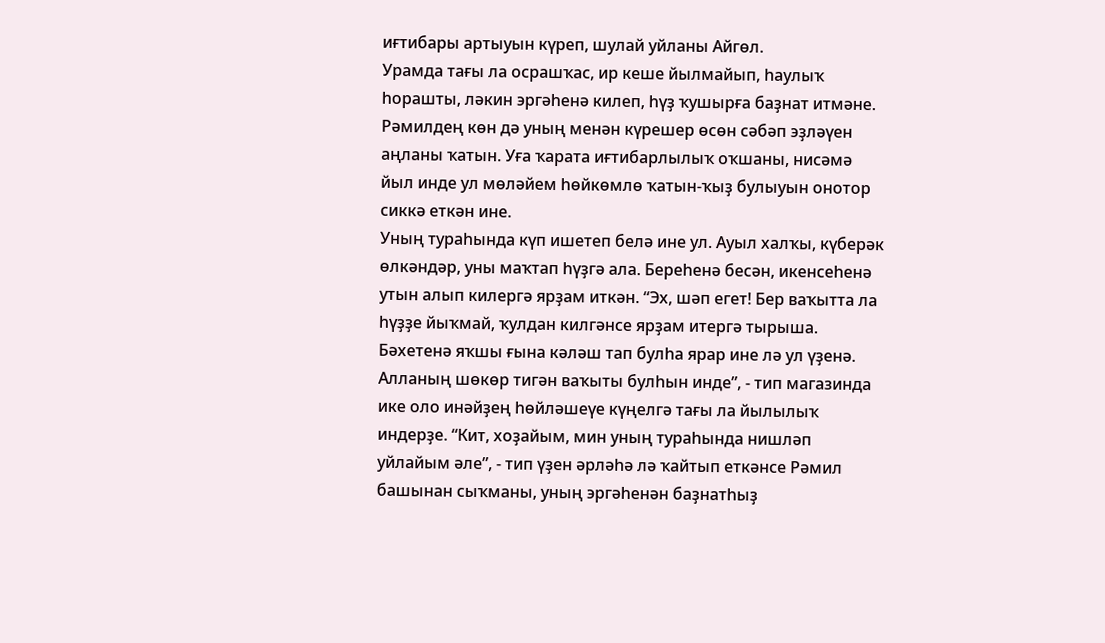иғтибары артыуын күреп, шулай уйланы Айгөл.
Урамда тағы ла осрашҡас, ир кеше йылмайып, һаулыҡ һорашты, ләкин эргәһенә килеп, һүҙ ҡушырға баҙнат итмәне. Рәмилдең көн дә уның менән күрешер өсөн сәбәп эҙләүен аңланы ҡатын. Уға ҡарата иғтибарлылыҡ оҡшаны, нисәмә йыл инде ул мөләйем һөйкөмлө ҡатын-ҡыҙ булыуын онотор сиккә еткән ине.
Уның тураһында күп ишетеп белә ине ул. Ауыл халҡы, күберәк өлкәндәр, уны маҡтап һүҙгә ала. Береһенә бесән, икенсеһенә утын алып килергә ярҙам иткән. “Эх, шәп егет! Бер ваҡытта ла һүҙҙе йыҡмай, ҡулдан килгәнсе ярҙам итергә тырыша. Бәхетенә яҡшы ғына кәләш тап булһа ярар ине лә ул үҙенә. Алланың шөкөр тигән ваҡыты булһын инде”, - тип магазинда ике оло инәйҙең һөйләшеүе күңелгә тағы ла йылылыҡ индерҙе. “Кит, хоҙайым, мин уның тураһында нишләп уйлайым әле”, - тип үҙен әрләһә лә ҡайтып еткәнсе Рәмил башынан сыҡманы, уның эргәһенән баҙнатһыҙ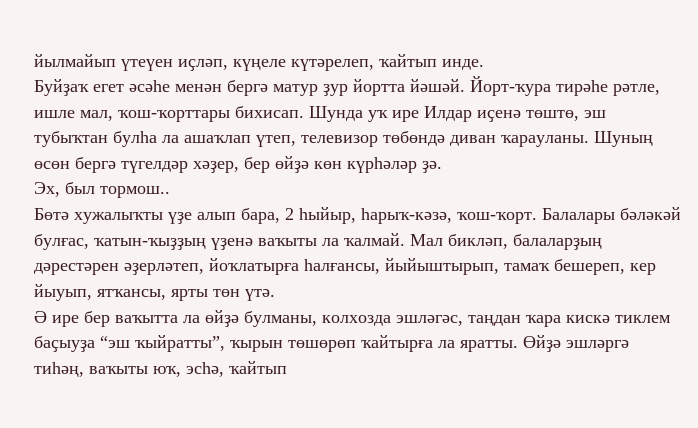йылмайып үтеүен иҫләп, күңеле күтәрелеп, ҡайтып инде.
Буйҙаҡ егет әсәһе менән бергә матур ҙур йортта йәшәй. Йорт-ҡура тирәһе рәтле, ишле мал, ҡош-ҡорттары бихисап. Шунда уҡ ире Илдар иҫенә төштө, эш тубыҡтан булһа ла ашаҡлап үтеп, телевизор төбөндә диван ҡарауланы. Шуның өсөн бергә түгелдәр хәҙер, бер өйҙә көн күрһәләр ҙә.
Эх, был тормош..
Бөтә хужалыҡты үҙе алып бара, 2 һыйыр, һарыҡ-кәзә, ҡош-ҡорт. Балалары бәләкәй булғас, ҡатын-ҡыҙҙың үҙенә ваҡыты ла ҡалмай. Мал бикләп, балаларҙың дәрестәрен әҙерләтеп, йоҡлатырға һалғансы, йыйыштырып, тамаҡ бешереп, кер йыуып, ятҡансы, ярты төн үтә.
Ә ире бер ваҡытта ла өйҙә булманы, колхозда эшләгәс, таңдан ҡара кискә тиклем баҫыуҙа “эш ҡыйратты”, ҡырын төшөрөп ҡайтырға ла яратты. Өйҙә эшләргә тиһәң, ваҡыты юҡ, эсһә, ҡайтып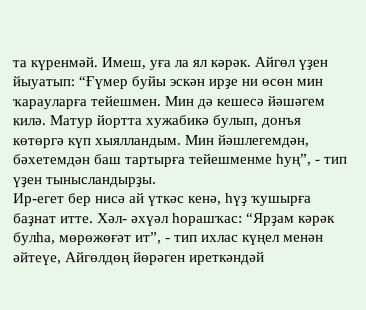та күренмәй. Имеш, уға ла ял кәрәк. Айгөл үҙен йыуатып: “Ғүмер буйы эскән ирҙе ни өсөн мин ҡарауларға тейешмен. Мин дә кешесә йәшәгем килә. Матур йортта хужабикә булып, донъя көтөргә күп хыялландым. Мин йәшлегемдән, бәхетемдән баш тартырға тейешменме һуң”, - тип үҙен тынысландырҙы.
Ир-егет бер нисә ай үткәс кенә, һүҙ ҡушырға баҙнат итте. Хәл- әхүәл һорашҡас: “Ярҙам кәрәк булһа, мөрөжөғәт ит”, - тип ихлас күңел менән әйтеүе, Айгөлдөң йөрәген иреткәндәй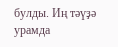булды. Иң тәүҙә урамда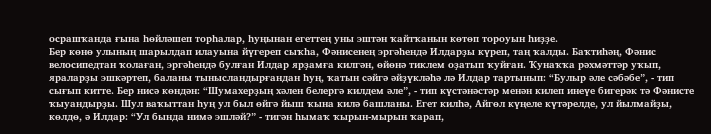осрашҡанда ғына һөйләшеп торһалар, һуңынан егеттең уны эштән ҡайтҡанын көтөп тороуын һиҙҙе.
Бер көнө улының шарылдап илауына йүгереп сыҡһа, Фәнисенең эргәһендә Илдарҙы күреп, таң ҡалды. Баҡтиһәң, Фәнис велосипедтан ҡолаған, эргәһендә булған Илдар ярҙамға килгән, өйөнә тиклем оҙатып ҡуйған. Ҡунаҡҡа рәхмәттәр уҡып, яраларҙы эшкәртеп, баланы тынысландырғандан һуң, ҡатын сәйгә әйҙүкләһә лә Илдар тартынып: “Булыр әле сәбәбе”, - тип сығып китте. Бер нисә көндән: “Шумахерҙың хәлен белергә килдем әле”, - тип күстәнәстәр менән килеп инеүе бигерәк тә Фәнисте ҡыуандырҙы. Шул ваҡыттан һуң ул был өйгә йыш ҡына килә башланы. Егет килһә, Айгөл күңеле күтәрелде, ул йылмайҙы, көлдө, ә Илдар: “Ул бында нимә эшләй?” - тигән һымаҡ ҡырын-мырын ҡарап,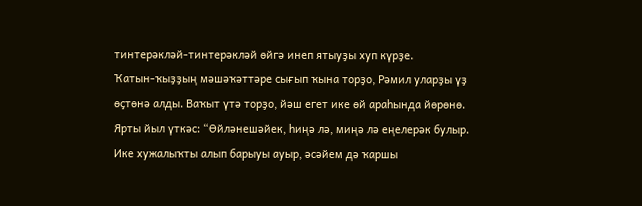тинтерәкләй-тинтерәкләй өйгә инеп ятыуҙы хуп күрҙе.
Ҡатын-ҡыҙҙың мәшәҡәттәре сығып ҡына торҙо, Рәмил уларҙы үҙ өҫтөнә алды. Ваҡыт үтә торҙо, йәш егет ике өй араһында йөрөнө. Ярты йыл үткәс: “Өйләнешәйек, һиңә лә, миңә лә еңелерәк булыр. Ике хужалыҡты алып барыуы ауыр, әсәйем дә ҡаршы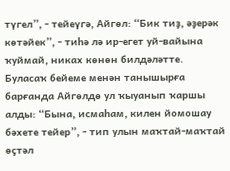түгел”, - тейеүгә, Айгөл: “Бик тиҙ, әҙерәк көтәйек”, - тиһә лә ир-егет уй-вайына ҡуймай, никах көнөн билдәләтте.
Буласаҡ бейеме менән танышырға барғанда Айгөлдө ул ҡыуанып ҡаршы алды: “Бына, исмаһам, килен йомошау бәхете тейер”, - тип улын маҡтай-маҡтай өҫтәл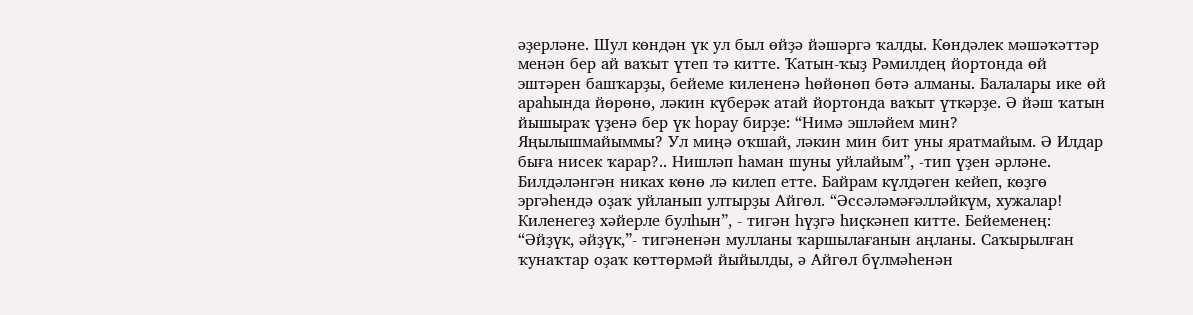әҙерләне. Шул көндән үк ул был өйҙә йәшәргә ҡалды. Көндәлек мәшәҡәттәр менән бер ай ваҡыт үтеп тә китте. Ҡатын-ҡыҙ Рәмилдең йортонда өй эштәрен башҡарҙы, бейеме килененә һөйөнөп бөтә алманы. Балалары ике өй араһында йөрөнө, ләкин күберәк атай йортонда ваҡыт үткәрҙе. Ә йәш ҡатын йышыраҡ үҙенә бер үк һорау бирҙе: “Нимә эшләйем мин? Яңылышмайыммы? Ул миңә оҡшай, ләкин мин бит уны яратмайым. Ә Илдар быға нисек ҡарар?.. Нишләп һаман шуны уйлайым”, -тип үҙен әрләне.
Билдәләнгән никах көнө лә килеп етте. Байрам күлдәген кейеп, көҙгө эргәһендә оҙаҡ уйланып ултырҙы Айгөл. “Әссәләмәғәлләйкүм, хужалар! Киленегеҙ хәйерле булһын”, - тигән һүҙгә һиҫкәнеп китте. Бейеменең: “Әйҙүк, әйҙүк,”- тигәненән мулланы ҡаршылағанын аңланы. Саҡырылған ҡунаҡтар оҙаҡ көттөрмәй йыйылды, ә Айгөл бүлмәһенән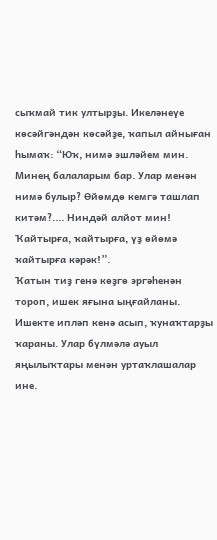сыҡмай тик ултырҙы. Икеләнеүе көсәйгәндән көсәйҙе, ҡапыл айныған һымаҡ: “Юҡ, нимә эшләйем мин. Минең балаларым бар. Улар менән нимә булыр? Өйөмдө кемгә ташлап китәм?.... Ниндәй алйот мин! Ҡайтырға, ҡайтырға, үҙ өйөмә ҡайтырға кәрәк!”.
Ҡатын тиҙ генә көҙгө эргәһенән тороп, ишек яғына ыңғайланы. Ишекте ипләп кенә асып, ҡунаҡтарҙы ҡараны. Улар бүлмәлә ауыл яңылыҡтары менән уртаҡлашалар ине.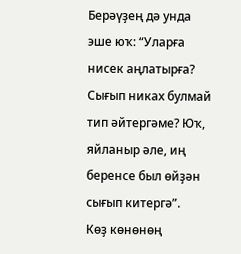Берәүҙең дә унда эше юҡ: “Уларға нисек аңлатырға? Сығып никах булмай тип әйтергәме? Юҡ, яйланыр әле, иң беренсе был өйҙән сығып китергә”.
Көҙ көнөнөң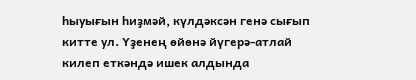һыуығын һиҙмәй, күлдәксән генә сығып китте ул. Үҙенең өйөнә йүгерә-атлай килеп еткәндә ишек алдында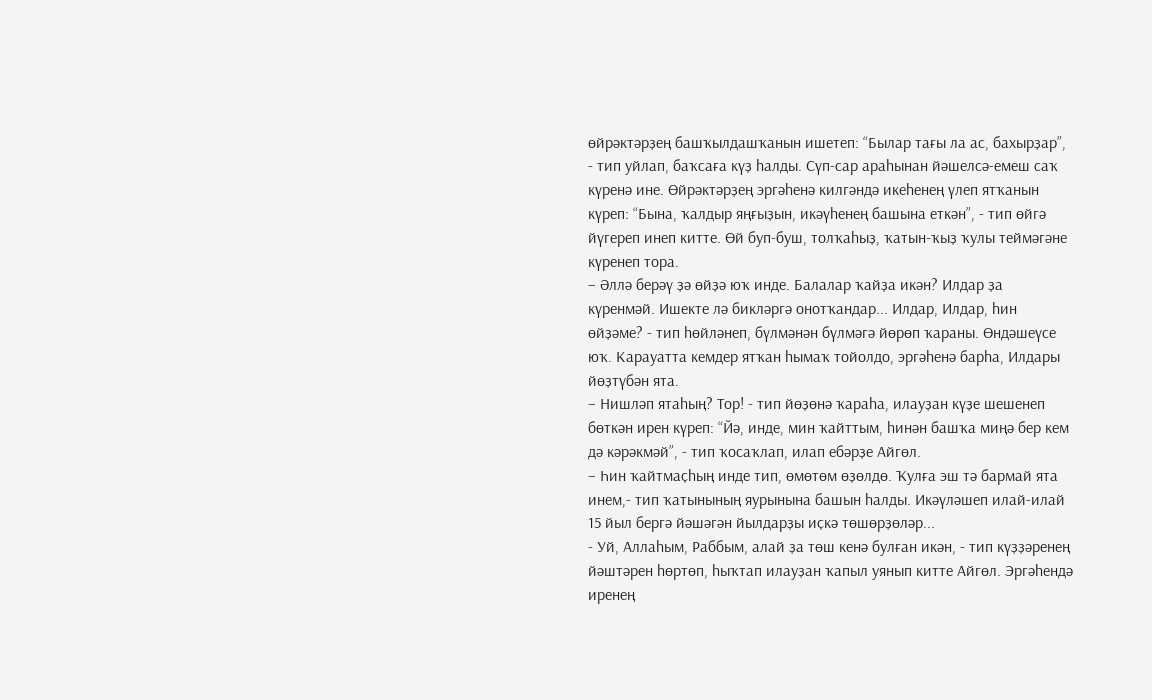өйрәктәрҙең башҡылдашҡанын ишетеп: “Былар тағы ла ас, бахырҙар”, - тип уйлап, баҡсаға күҙ һалды. Сүп-сар араһынан йәшелсә-емеш саҡ күренә ине. Өйрәктәрҙең эргәһенә килгәндә икеһенең үлеп ятҡанын күреп: “Бына, ҡалдыр яңғыҙын, икәүһенең башына еткән”, - тип өйгә йүгереп инеп китте. Өй буп-буш, толҡаһыҙ, ҡатын-ҡыҙ ҡулы теймәгәне күренеп тора.
– Әллә берәү ҙә өйҙә юҡ инде. Балалар ҡайҙа икән? Илдар ҙа күренмәй. Ишекте лә бикләргә онотҡандар... Илдар, Илдар, һин өйҙәме? - тип һөйләнеп, бүлмәнән бүлмәгә йөрөп ҡараны. Өндәшеүсе юҡ. Карауатта кемдер ятҡан һымаҡ тойолдо, эргәһенә барһа, Илдары йөҙтүбән ята.
– Нишләп ятаһың? Тор! - тип йөҙөнә ҡараһа, илауҙан күҙе шешенеп бөткән ирен күреп: “Йә, инде, мин ҡайттым, һинән башҡа миңә бер кем дә кәрәкмәй”, - тип ҡосаҡлап, илап ебәрҙе Айгөл.
– Һин ҡайтмаҫһың инде тип, өмөтөм өҙөлдө. Ҡулға эш тә бармай ята инем,- тип ҡатынының яурынына башын һалды. Икәүләшеп илай-илай 15 йыл бергә йәшәгән йылдарҙы иҫкә төшөрҙөләр...
- Уй, Аллаһым, Раббым, алай ҙа төш кенә булған икән, - тип күҙҙәренең йәштәрен һөртөп, һыҡтап илауҙан ҡапыл уянып китте Айгөл. Эргәһендә иренең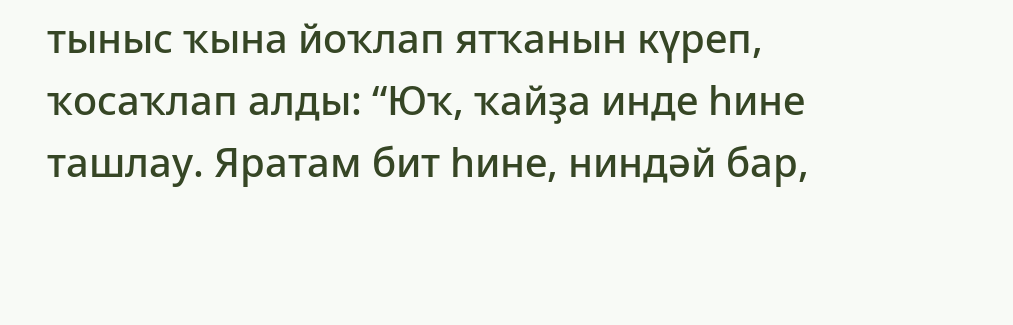тыныс ҡына йоҡлап ятҡанын күреп, ҡосаҡлап алды: “Юҡ, ҡайҙа инде һине ташлау. Яратам бит һине, ниндәй бар,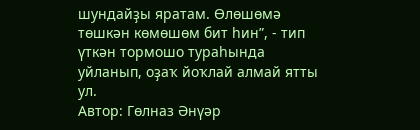шундайҙы яратам. Өлөшөмә төшкән көмөшөм бит һин”, - тип үткән тормошо тураһында уйланып, оҙаҡ йоҡлай алмай ятты ул.
Автор: Гөлназ Әнүәр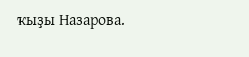ҡыҙы Назарова.